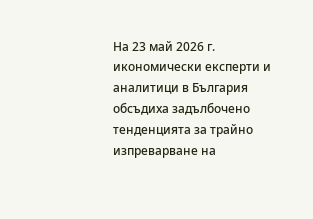На 23 май 2026 г. икономически експерти и аналитици в България обсъдиха задълбочено тенденцията за трайно изпреварване на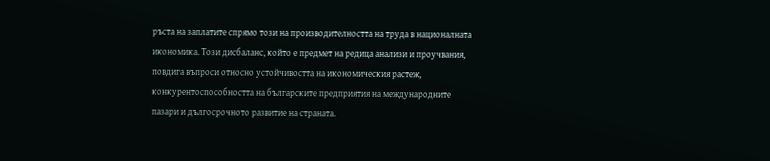ръста на заплатите спрямо този на производителността на труда в националната икономика. Този дисбаланс, който е предмет на редица анализи и проучвания, повдига въпроси относно устойчивостта на икономическия растеж, конкурентоспособността на българските предприятия на международните пазари и дългосрочното развитие на страната.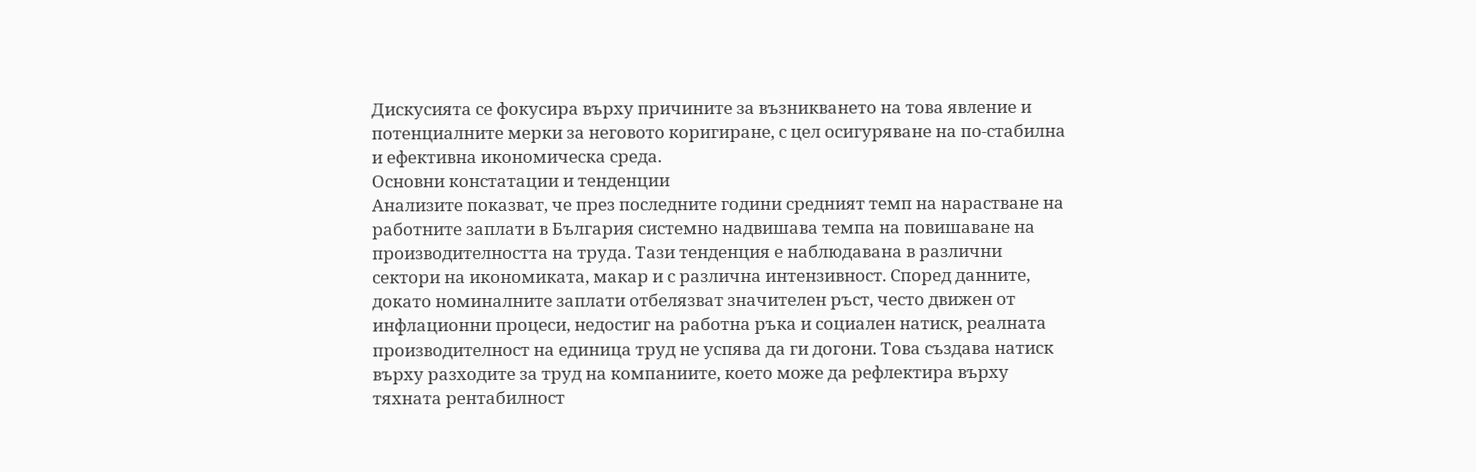Дискусията се фокусира върху причините за възникването на това явление и потенциалните мерки за неговото коригиране, с цел осигуряване на по-стабилна и ефективна икономическа среда.
Основни констатации и тенденции
Анализите показват, че през последните години средният темп на нарастване на работните заплати в България системно надвишава темпа на повишаване на производителността на труда. Тази тенденция е наблюдавана в различни сектори на икономиката, макар и с различна интензивност. Според данните, докато номиналните заплати отбелязват значителен ръст, често движен от инфлационни процеси, недостиг на работна ръка и социален натиск, реалната производителност на единица труд не успява да ги догони. Това създава натиск върху разходите за труд на компаниите, което може да рефлектира върху тяхната рентабилност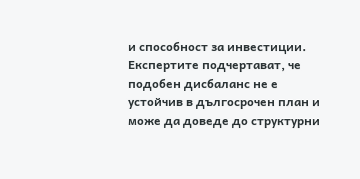и способност за инвестиции. Експертите подчертават, че подобен дисбаланс не е устойчив в дългосрочен план и може да доведе до структурни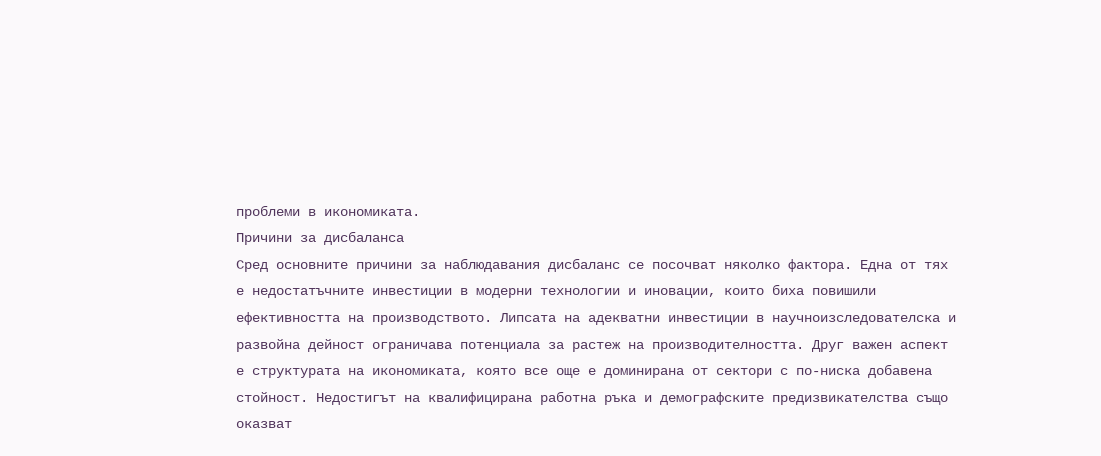проблеми в икономиката.
Причини за дисбаланса
Сред основните причини за наблюдавания дисбаланс се посочват няколко фактора. Една от тях е недостатъчните инвестиции в модерни технологии и иновации, които биха повишили ефективността на производството. Липсата на адекватни инвестиции в научноизследователска и развойна дейност ограничава потенциала за растеж на производителността. Друг важен аспект е структурата на икономиката, която все още е доминирана от сектори с по-ниска добавена стойност. Недостигът на квалифицирана работна ръка и демографските предизвикателства също оказват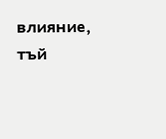влияние, тъй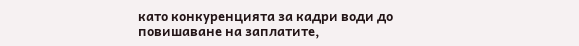като конкуренцията за кадри води до повишаване на заплатите,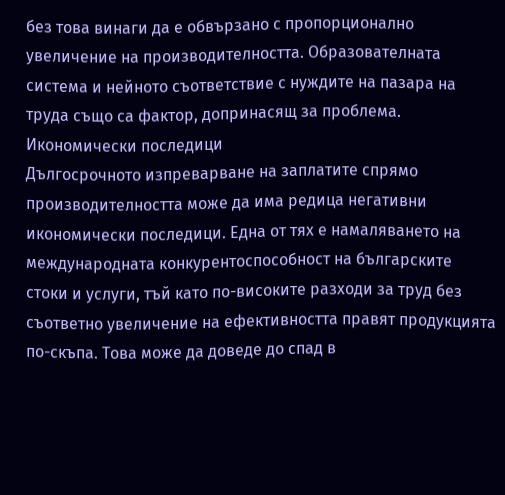без това винаги да е обвързано с пропорционално увеличение на производителността. Образователната система и нейното съответствие с нуждите на пазара на труда също са фактор, допринасящ за проблема.
Икономически последици
Дългосрочното изпреварване на заплатите спрямо производителността може да има редица негативни икономически последици. Една от тях е намаляването на международната конкурентоспособност на българските стоки и услуги, тъй като по-високите разходи за труд без съответно увеличение на ефективността правят продукцията по-скъпа. Това може да доведе до спад в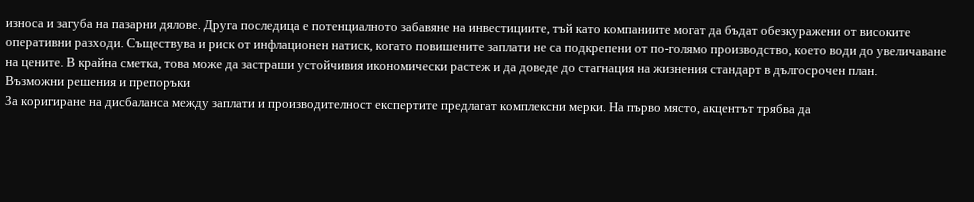износа и загуба на пазарни дялове. Друга последица е потенциалното забавяне на инвестициите, тъй като компаниите могат да бъдат обезкуражени от високите оперативни разходи. Съществува и риск от инфлационен натиск, когато повишените заплати не са подкрепени от по-голямо производство, което води до увеличаване на цените. В крайна сметка, това може да застраши устойчивия икономически растеж и да доведе до стагнация на жизнения стандарт в дългосрочен план.
Възможни решения и препоръки
За коригиране на дисбаланса между заплати и производителност експертите предлагат комплексни мерки. На първо място, акцентът трябва да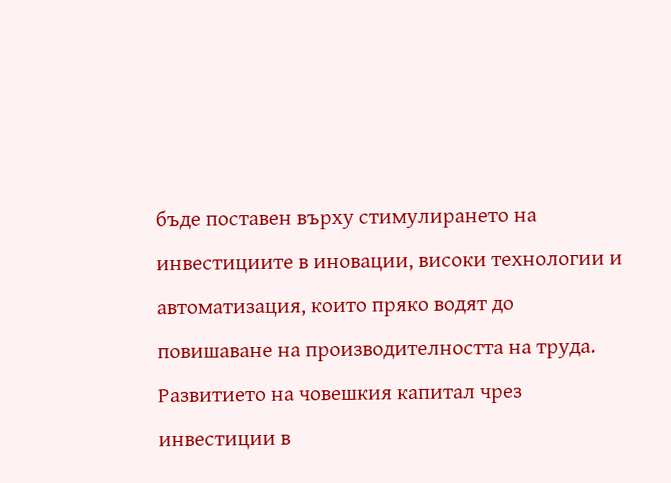бъде поставен върху стимулирането на инвестициите в иновации, високи технологии и автоматизация, които пряко водят до повишаване на производителността на труда. Развитието на човешкия капитал чрез инвестиции в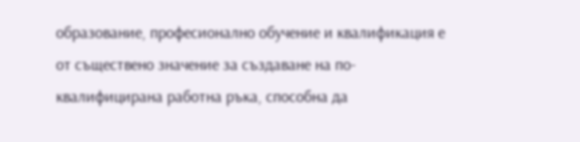образование, професионално обучение и квалификация е от съществено значение за създаване на по-квалифицирана работна ръка, способна да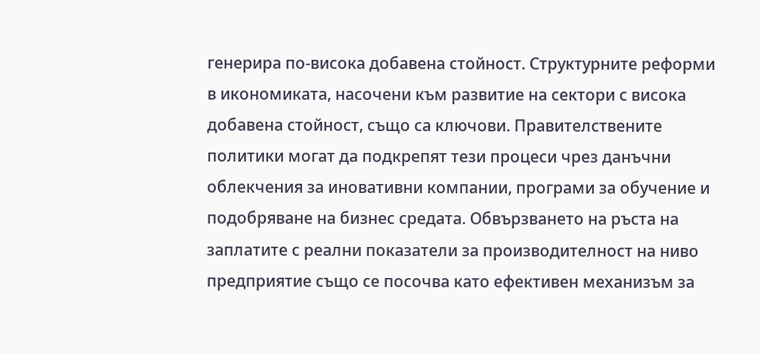генерира по-висока добавена стойност. Структурните реформи в икономиката, насочени към развитие на сектори с висока добавена стойност, също са ключови. Правителствените политики могат да подкрепят тези процеси чрез данъчни облекчения за иновативни компании, програми за обучение и подобряване на бизнес средата. Обвързването на ръста на заплатите с реални показатели за производителност на ниво предприятие също се посочва като ефективен механизъм за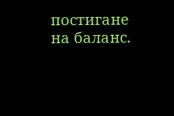постигане на баланс.